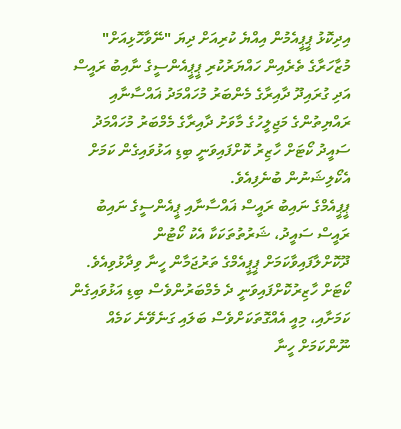އިދިކޮޅު ޕީޕީއެމުން އިއްޔެ ކުރިއަށް ދިޔަ "ނޭވާހޮޅިއަށް" މުޒާހަރާގެ ތެރެއިން ހައްޔަރުކުރި ޕީޕީއެންސީގެ ނާއިބު ރައީސް އަދި ގުރައިދޫ ދާއިރާގެ މެންބަރު މުހައްމަދު ޣައްސާނާއި ރައްޔިތުންގެ މަޖިލީހުގެ މާވަށު ދާއިރާގެ މެމްބަރު މުހައްމަދު ސައީދު ކޯޓަށް ހާޒިރު ކޮށްފައިވަނީ ބިޑި އަޅުވައިގެން ކަމަށް އެކޯލިޝަނުން ބުނެފިއެވެ.
ޕީޕީއެމްގެ ނައިބު ރައީސް ޣައްސާނާއި ޕީއެންސީގެ ނައިބު ރައީސް ސައީދު، ޝަރުތުތަކަކާ އެކު ކޯޓުން ދޫކޮށްލާފައިވާކަމަށް ޕީޕީއެމްގެ ތަރުޖަމާން ހީނާ ވިދާޅުވިއެވެ. ކޯޓަށް ހާޒިރުކޮށްފައިވަނީ ދެ މެމްބަރުންވެސް ބިޑި އަޅުވައިގެން ކަމަށާއި، މިއީ އެއްގޮތަކަށްވެސް ބަލައި ގަނެވޭނެ ކަމެއް ނޫންކަމަށް ހީނާ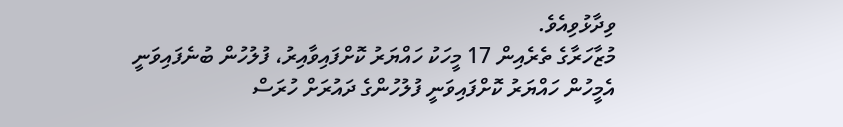ވިދާޅުވިއެވެ.
މުޒާހަރާގެ ތެރެއިން 17 މީހަކު ހައްޔަރު ކޮށްފައިވާއިރު، ފުލުހުން ބުނެފައިވަނީ އެމީހުން ހައްޔަރު ކޮށްފައިވަނީ ފުލުހުންގެ ދައުރަށް ހުރަސް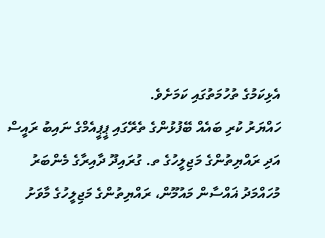އެޅިކަމުގެ ތުހުމަތުގައި ކަމަށެވެ.
ހައްޔަރު ކުރި ބައެއް ބޭފުޅުންގެ ތެރޭގައި ޕީޕީއެމްގެ ނައިބު ރައީސް އަދި ރައްޔިތުންގެ މަޖިލީހުގެ ތ. ގުރައިދޫ ދާއިރާގެ މެންބަރު މުހައްމަދު ޣައްސާން މައުމޫން، ރައްޔިތުންގެ މަޖިލީހުގެ މާވަށު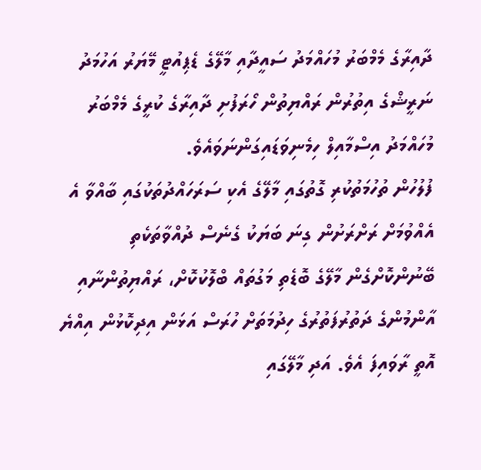ދާއިރާގެ މެމްބަރު މުހައްމަދު ސައީދާއި މާލޭގެ ޑެޕިއުޓީ މޭޔަރު އަހުމަދު ނަރީޝްގެ އިތުރުން ރައްޔިތުން ހޯރަފުށި ދާއިރާގެ ކުރީގެ މެމްބަރު މުހައްމަދު އިސްމާއިލް ހިމެނިވަޑައިގަންނަވައެވެ.
ފުލުހުން ތުހުމަތުކުރި ގޮތުގައި މާލޭގެ އެކި ސަރަހައްދުތަކުގައި ބާއްވާ އެ އެއްވުމަށް ރަށްރަށުން ގިނަ ބަޔަކު ގެނެސް ދުއްވާތަކެތި ބޭނުންކޮށްގެން މާލޭގެ ބޮޑެތި މަގުތައް ބްލޮކުކޮށް، ރައްޔިތުންނާއި އާންމުންގެ ދަތުރުފަތުރުގެ ހިދުމަތަށް ހުރަސް އަޅަން އިދިކޮޅުން އިއްޔެ އޮތީ ރާވައިފަ އެވެ. އަދި މާލޭގައި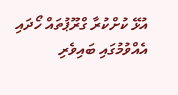އުޅޭ ކުށްކުރާ ގްރޫޕުތައް ހޯދައި އެއްވުމުގައި ބައިވެރި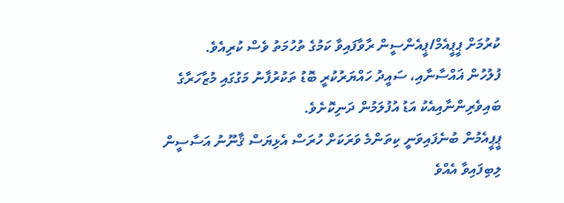ކުރުމަށް ޕީޕީއެމް/ޕީއެންސީން ރާވާފައިވާ ކަމުގެ ތުހުމަތު ވެސް ކުރިއެވެ.
ފުލުހުން ޣައްސާނާއި، ސައީދު ހައްޔަރުކުރީ ބޮޑު ތަކުރުފާނު މަގުގައި މުޒާހަރާގެ ބައިވެރިންނާއިއެކު އަޑު އުފުލަމުން ދަނިކޮށެވެ.
ޕީޕީއެމުން ބުނެފައިވަނީ ކިތަންމެ ވަރަކަށް ހުރަސް އެޅިޔަސް ޤާނޫނު އަސާސީން ލިބިފައިވާ އެއްވެ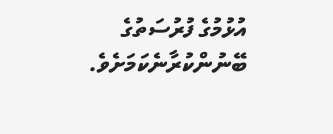އުޅުމުގެ ފުރުސަތުގެ ބޭނުންކުރާނެކަމަށެވެ.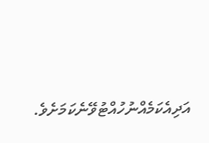އަދިއެކަމެއްނުހުއްޓުވޭނެކަމަށެވެ.